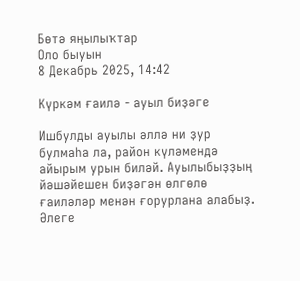Бөтә яңылыҡтар
Оло быуын
8 Декабрь 2025, 14:42

Күркәм ғаилә - ауыл биҙәге

Ишбулды ауылы әллә ни ҙур булмаһа ла, район күләмендә айырым урын биләй. Ауылыбыҙҙың йәшәйешен биҙәгән өлгөлө ғаиләләр менән ғорурлана алабыҙ. Әлеге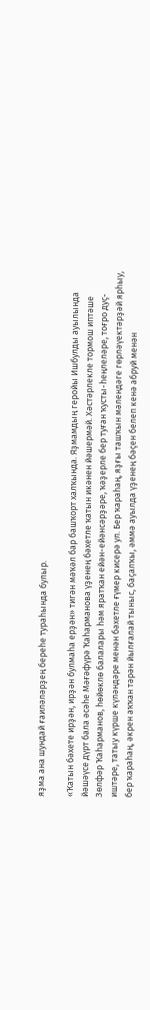яҙма ана шундай ғаиләләрҙең береһе тураһында булыр.

«Ҡатын бәхете ирҙән, ирҙән булмаһа ерҙән» тигән мәҡәл бар башҡорт халҡында. Яҙмамдың геройы Ишбулды ауылында йәшәүсе дүрт бала әсәһе Мәғәфүрә Ҡаһарманова үҙенең бәхетле ҡатын икәнен йәшермәй. Хәстәрлекле тормош иптәше Зөлфәр Ҡаһарманов, һөйөклө балалары һәм яратҡан ейән-ейәнсәрҙәре, ҡәҙерле бер туған ҡусты-һеңлеләре, тоғро дуҫ-иштәре, татыу күрше күләндәре менән бәхетле ғүмер кисерә ул. Бер ҡараһаң, яҙғы ташҡын мәлендәге гөрләүектәрҙәй ярһыу, бер ҡараһаң, әкрен аҡҡан тәрән йылғалай тыныс, баҫалҡы, әммә ауылда үҙенең бәҫен белеп кенә абруй менән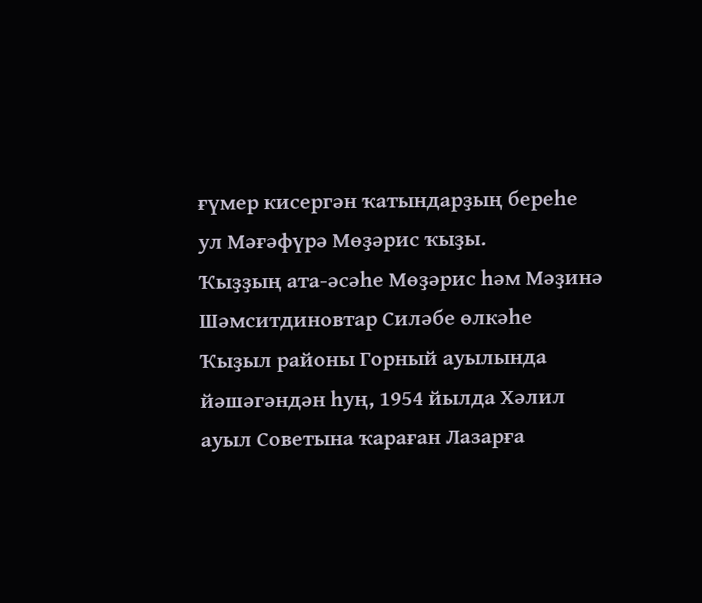ғүмер кисергән ҡатындарҙың береһе ул Мәғәфүрә Мөҙәрис ҡыҙы.
Ҡыҙҙың ата-әсәһе Мөҙәрис һәм Мәҙинә Шәмситдиновтар Силәбе өлкәһе Ҡыҙыл районы Горный ауылында йәшәгәндән һуң, 1954 йылда Хәлил ауыл Советына ҡараған Лазарға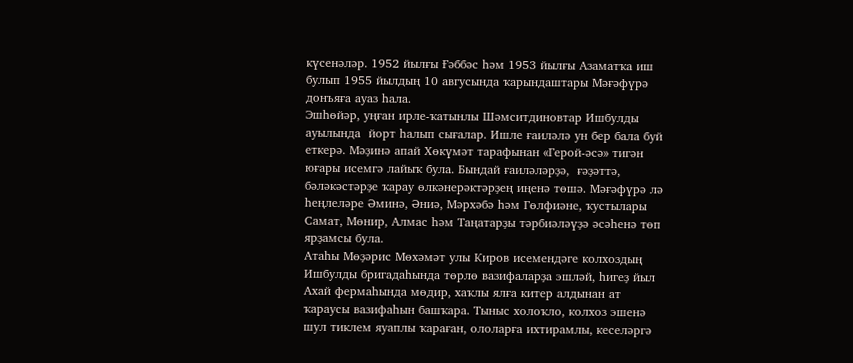күсенәләр. 1952 йылғы Ғәббәс һәм 1953 йылғы Азаматҡа иш булып 1955 йылдың 10 авгусында ҡарындаштары Мәғәфүрә донъяға ауаз һала.
Эшһөйәр, уңған ирле-ҡатынлы Шәмситдиновтар Ишбулды ауылында  йорт һалып сығалар. Ишле ғаиләлә ун бер бала буй еткерә. Мәҙинә апай Хөкүмәт тарафынан «Герой-әсә» тигән юғары исемгә лайыҡ була. Бындай ғаиләләрҙә,  ғәҙәттә, бәләкәстәрҙе ҡарау өлкәнерәктәрҙең иңенә төшә. Мәғәфүрә лә һеңлеләре Әминә, Әниә, Мәрхәбә һәм Гөлфиәне, ҡустылары Самат, Мөнир, Алмас һәм Таңатарҙы тәрбиәләүҙә әсәһенә төп ярҙамсы була.
Атаһы Мөҙәрис Мөхәмәт улы Киров исемендәге колхоздың Ишбулды бригадаһында төрлө вазифаларҙа эшләй, һигеҙ йыл Ахай фермаһында мөдир, хаҡлы ялға китер алдынан ат ҡараусы вазифаһын башҡара. Тыныс холоҡло, колхоз эшенә шул тиклем яуаплы ҡараған, ололарға ихтирамлы, кеселәргә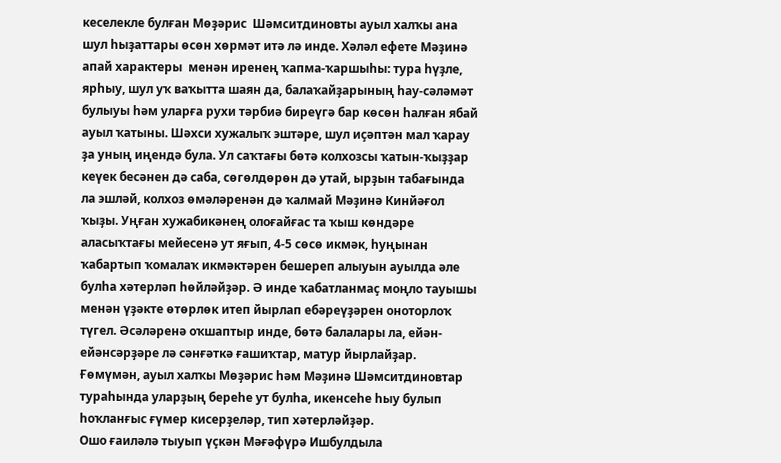кеселекле булған Мөҙәрис  Шәмситдиновты ауыл халҡы ана шул һыҙаттары өсөн хөрмәт итә лә инде. Хәләл ефете Мәҙинә апай характеры  менән иренең ҡапма-ҡаршыһы: тура һүҙле, ярһыу, шул уҡ ваҡытта шаян да, балаҡайҙарының һау-сәләмәт булыуы һәм уларға рухи тәрбиә биреүгә бар көсөн һалған ябай ауыл ҡатыны. Шәхси хужалыҡ эштәре, шул иҫәптән мал ҡарау ҙа уның иңендә була. Ул саҡтағы бөтә колхозсы ҡатын-ҡыҙҙар кеүек бесәнен дә саба, сөгөлдөрөн дә утай, ырҙын табағында ла эшләй, колхоз өмәләренән дә ҡалмай Мәҙинә Кинйәғол ҡыҙы. Уңған хужабикәнең олоғайғас та ҡыш көндәре аласыҡтағы мейесенә ут яғып, 4-5 сөсө икмәк, һуңынан ҡабартып ҡомалаҡ икмәктәрен бешереп алыуын ауылда әле булһа хәтерләп һөйләйҙәр. Ә инде ҡабатланмаҫ моңло тауышы менән үҙәкте өтөрлөк итеп йырлап ебәреүҙәрен оноторлоҡ түгел. Әсәләренә оҡшаптыр инде, бөтә балалары ла, ейән-ейәнсәрҙәре лә сәнғәткә ғашиҡтар, матур йырлайҙар. Ғөмүмән, ауыл халҡы Мөҙәрис һәм Мәҙинә Шәмситдиновтар тураһында уларҙың береһе ут булһа, икенсеһе һыу булып һоҡланғыс ғүмер кисерҙеләр, тип хәтерләйҙәр.
Ошо ғаиләлә тыуып үҫкән Мәғәфүрә Ишбулдыла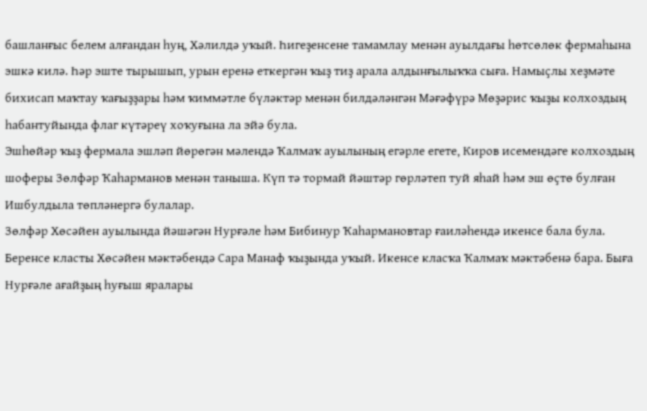башланғыс белем алғандан һуң, Хәлилдә уҡый. Һигеҙенсене тамамлау менән ауылдағы һөтсөлөк фермаһына эшкә килә. Һәр эште тырышып, урын еренә еткергән ҡыҙ тиҙ арала алдынғылыҡҡа сыға. Намыҫлы хеҙмәте бихисап маҡтау ҡағыҙҙары һәм ҡиммәтле бүләктәр менән билдәләнгән Мәғәфүрә Мөҙәрис ҡыҙы колхоздың һабантуйында флаг күтәреү хоҡуғына ла эйә була.
Эшһөйәр ҡыҙ фермала эшләп йөрөгән мәлендә Ҡалмаҡ ауылының егәрле егете, Киров исемендәге колхоздың шоферы Зөлфәр Ҡаһарманов менән таныша. Күп тә тормай йәштәр гөрләтеп туй яһай һәм эш өҫтө булған Ишбулдыла төпләнергә булалар.
Зөлфәр Хөсәйен ауылында йәшәгән Нурғәле һәм Бибинур Ҡаһармановтар ғаиләһендә икенсе бала була. Беренсе класты Хөсәйен мәктәбендә Сара Манаф ҡыҙында уҡый. Икенсе класҡа Ҡалмаҡ мәктәбенә бара. Быға Нурғәле ағайҙың һуғыш яралары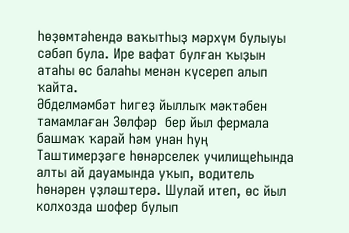һөҙөмтәһендә ваҡытһыҙ мәрхүм булыуы сәбәп була. Ире вафат булған ҡыҙын атаһы өс балаһы менән күсереп алып ҡайта.
Әбделмәмбәт һигеҙ йыллыҡ мәктәбен тамамлаған Зөлфәр  бер йыл фермала башмаҡ ҡарай һәм унан һуң Таштимерҙәге һөнәрселек училищеһында алты ай дауамында уҡып, водитель һөнәрен үҙләштерә. Шулай итеп, өс йыл колхозда шофер булып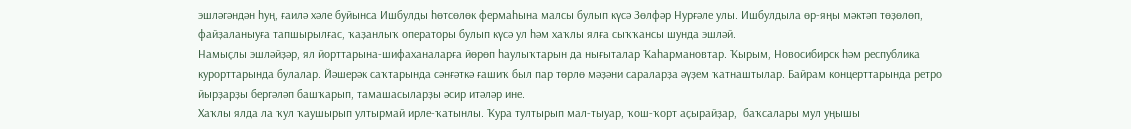эшләгәндән һуң, ғаилә хәле буйынса Ишбулды һөтсөлөк фермаһына малсы булып күсә Зөлфәр Нурғәле улы. Ишбулдыла өр-яңы мәктәп төҙөлөп, файҙаланыуға тапшырылғас, ҡаҙанлыҡ операторы булып күсә ул һәм хаҡлы ялға сыҡҡансы шунда эшләй.
Намыҫлы эшләйҙәр, ял йорттарына-шифаханаларға йөрөп һаулыҡтарын да нығыталар Ҡаһармановтар. Ҡырым, Новосибирск һәм республика курорттарында булалар. Йәшерәк саҡтарында сәнғәткә ғашиҡ был пар төрлө мәҙәни сараларҙа әүҙем ҡатнаштылар. Байрам концерттарында ретро йырҙарҙы бергәләп башҡарып, тамашасыларҙы әсир итәләр ине.
Хаҡлы ялда ла ҡул ҡаушырып ултырмай ирле-ҡатынлы. Ҡура тултырып мал-тыуар, ҡош-ҡорт аҫырайҙар,  баҡсалары мул уңышы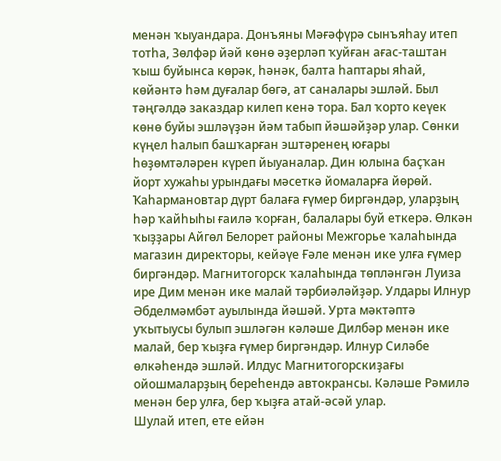менән ҡыуандара. Донъяны Мәғәфүрә сынъяһау итеп тотһа, Зөлфәр йәй көнө әҙерләп ҡуйған ағас-таштан ҡыш буйынса көрәк, һәнәк, балта һаптары яһай, көйәнтә һәм дуғалар бөгә, ат саналары эшләй. Был тәңгәлдә заказдар килеп кенә тора. Бал ҡорто кеүек көнө буйы эшләүҙән йәм табып йәшәйҙәр улар. Сөнки күңел һалып башҡарған эштәренең юғары һөҙөмтәләрен күреп йыуаналар. Дин юлына баҫҡан йорт хужаһы урындағы мәсеткә йомаларға йөрөй.
Ҡаһармановтар дүрт балаға ғүмер биргәндәр, уларҙың һәр ҡайһыһы ғаилә ҡорған, балалары буй еткерә. Өлкән ҡыҙҙары Айгөл Белорет районы Межгорье ҡалаһында магазин директоры, кейәүе Ғәле менән ике улға ғүмер биргәндәр. Магнитогорск ҡалаһында төпләнгән Луиза ире Дим менән ике малай тәрбиәләйҙәр. Улдары Илнур Әбделмәмбәт ауылында йәшәй. Урта мәктәптә уҡытыусы булып эшләгән кәләше Дилбәр менән ике малай, бер ҡыҙға ғүмер биргәндәр. Илнур Силәбе өлкәһендә эшләй. Илдус Магнитогорскиҙағы ойошмаларҙың береһендә автокрансы. Кәләше Рәмилә менән бер улға, бер ҡыҙға атай-әсәй улар.
Шулай итеп, ете ейән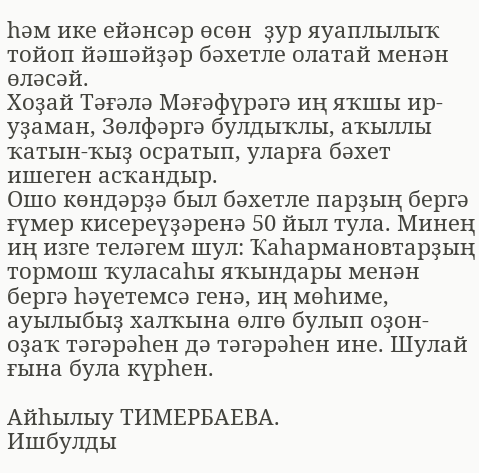һәм ике ейәнсәр өсөн  ҙур яуаплылыҡ тойоп йәшәйҙәр бәхетле олатай менән өләсәй.
Хоҙай Тәғәлә Мәғәфүрәгә иң яҡшы ир-уҙаман, Зөлфәргә булдыҡлы, аҡыллы ҡатын-ҡыҙ осратып, уларға бәхет ишеген асҡандыр.
Ошо көндәрҙә был бәхетле парҙың бергә ғүмер кисереүҙәренә 50 йыл тула. Минең иң изге теләгем шул: Ҡаһармановтарҙың тормош ҡуласаһы яҡындары менән бергә һәүетемсә генә, иң мөһиме, ауылыбыҙ халҡына өлгө булып оҙон-оҙаҡ тәгәрәһен дә тәгәрәһен ине. Шулай ғына була күрһен.

Айһылыу ТИМЕРБАЕВА.
Ишбулды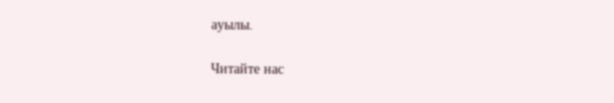ауылы.

Читайте нас